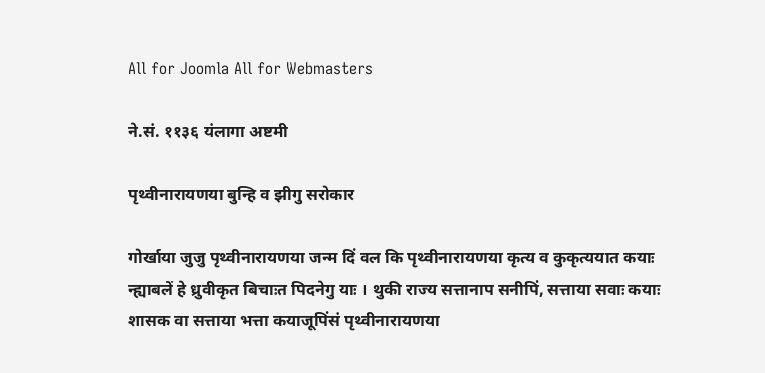All for Joomla All for Webmasters

ने.सं. ११३६ यंलागा अष्टमी

पृथ्वीनारायणया बुन्हि व झीगु सरोकार

गोर्खाया जुजु पृथ्वीनारायणया जन्म दिं वल कि पृथ्वीनारायणया कृत्य व कुकृत्ययात कयाः न्ह्याबलें हे ध्रुवीकृत बिचाःत पिदनेगु याः । थुकी राज्य सत्तानाप सनीपिं, सत्ताया सवाः कयाः शासक वा सत्ताया भत्ता कयाजूपिंसं पृथ्वीनारायणया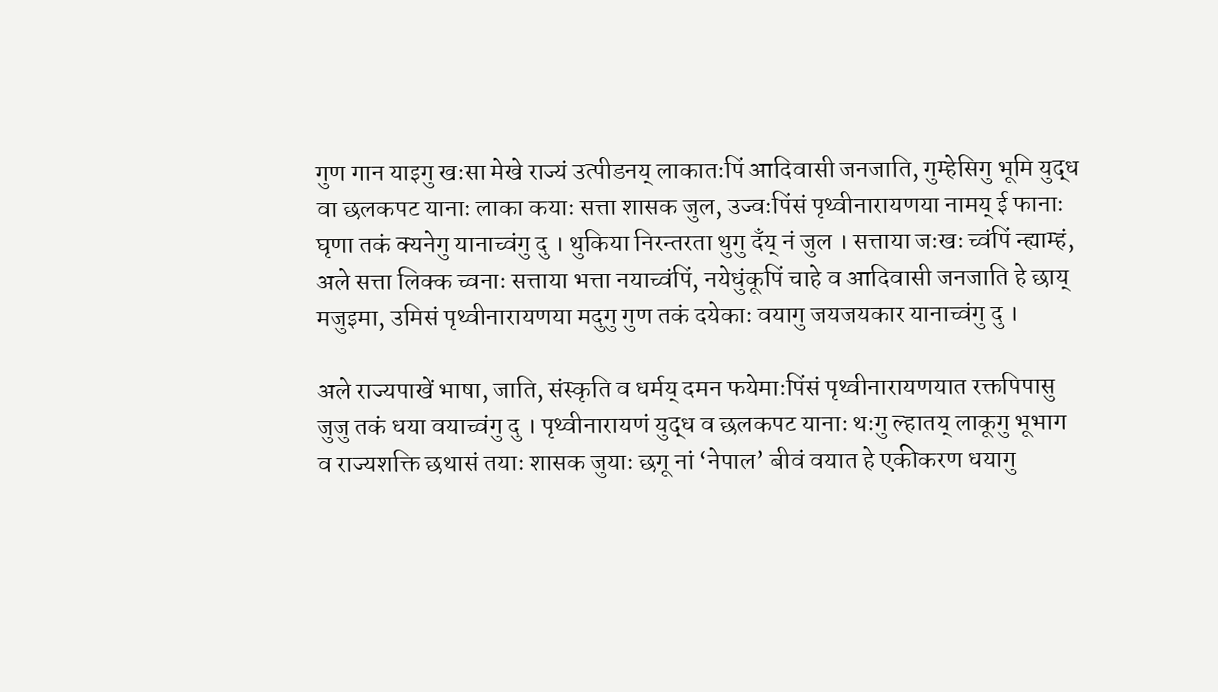गुण गान याइगु खःसा मेखे राज्यं उत्पीडनय् लाकातःपिं आदिवासी जनजाति, गुम्हेसिगु भूमि युद्ध वा छलकपट यानाः लाका कयाः सत्ता शासक जुल, उज्वःपिंसं पृथ्वीनारायणया नामय् ई फानाः घृणा तकं क्यनेगु यानाच्वंगु दु । थुकिया निरन्तरता थुगु दँय् नं जुल । सत्ताया जःखः च्वंपिं न्ह्याम्हं, अले सत्ता लिक्क च्वनाः सत्ताया भत्ता नयाच्वंपिं, नयेधुंकूपिं चाहे व आदिवासी जनजाति हे छाय् मजुइमा, उमिसं पृथ्वीनारायणया मदुगु गुण तकं दयेकाः वयागु जयजयकार यानाच्वंगु दु ।

अले राज्यपाखें भाषा, जाति, संस्कृति व धर्मय् दमन फयेमाःपिंसं पृथ्वीनारायणयात रक्तपिपासु जुजु तकं धया वयाच्वंगु दु । पृथ्वीनारायणं युद्ध व छलकपट यानाः थःगु ल्हातय् लाकूगु भूभाग व राज्यशक्ति छथासं तयाः शासक जुयाः छगू नां ‘नेपाल’ बीवं वयात हे एकीकरण धयागु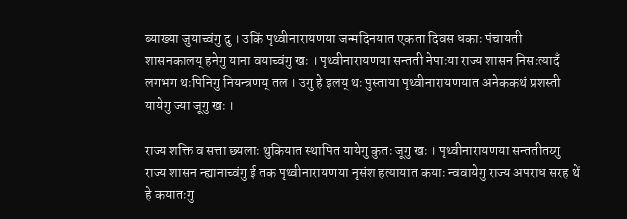ब्याख्या जुयाच्वंगु दु । उकिं पृथ्वीनारायणया जन्मदिनयात एकता दिवस धकाः पंचायती शासनकालय् हनेगु याना वयाच्वंगु खः । पृथ्वीनारायणया सन्तती नेपाःया राज्य शासन निसःत्यादँ लगभग थःपिनिगु नियन्त्रणय् तल । उगु हे इलय् थः पुस्ताया पृथ्वीनारायणयात अनेककथं प्रशस्ती यायेगु ज्या जूगु खः ।

राज्य शक्ति व सत्ता छ्यलाः थुकियात स्थापित यायेगु कुतः जूगु खः । पृथ्वीनारायणया सन्ततीतय्गु राज्य शासन न्ह्यानाच्वंगु ई तक पृथ्वीनारायणया नृसंश हत्यायात कयाः न्ववायेगु राज्य अपराध सरह थें हे कयातःगु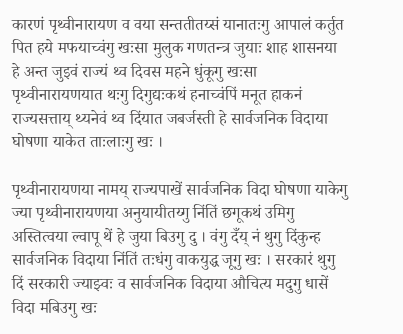कारणं पृथ्वीनारायण व वया सन्ततीतय्सं यानातःगु आपालं कर्तुत पित हये मफयाच्वंगु खःसा मुलुक गणतन्त्र जुयाः शाह शासनया हे अन्त जुइवं राज्यं थ्व दिवस महने धुंकूगु खःसा पृथ्वीनारायणयात थःगु दिगुद्यःकथं हनाच्वंपिं मनूत हाकनं राज्यसत्ताय् थ्यनेवं थ्व दिंयात जबर्जस्ती हे सार्वजनिक विदाया घोषणा याकेत ताःलाःगु खः ।

पृथ्वीनारायणया नामय् राज्यपाखें सार्वजनिक विदा घोषणा याकेगु ज्या पृथ्वीनारायणया अनुयायीतय्गु निंतिं छगूकथं उमिगु अस्तित्वया ल्वापू थें हे जुया बिउगु दु । वंगु दँय् नं थुगु दिंकुन्ह सार्वजनिक विदाया निंतिं तःधंगु वाकयुद्ध जूगु खः । सरकारं थुगु दिं सरकारी ज्याझ्वः व सार्वजनिक विदाया औचित्य मदुगु धासें विदा मबिउगु खः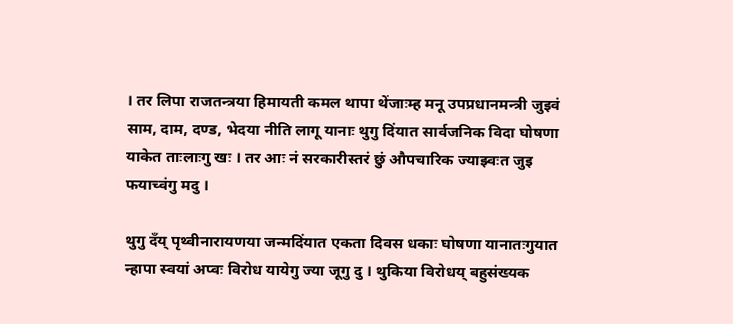। तर लिपा राजतन्त्रया हिमायती कमल थापा थेंजाःम्ह मनू उपप्रधानमन्त्री जुइवं साम, दाम, दण्ड, भेदया नीति लागू यानाः थुगु दिंयात सार्वजनिक विदा घोषणा याकेत ताःलाःगु खः । तर आः नं सरकारीस्तरं छुं औपचारिक ज्याझ्वःत जुइ फयाच्वंगु मदु ।

थुगु दँय् पृथ्वीनारायणया जन्मदिंयात एकता दिवस धकाः घोषणा यानातःगुयात न्हापा स्वयां अप्वः विरोध यायेगु ज्या जूगु दु । थुकिया विरोधय् बहुसंख्यक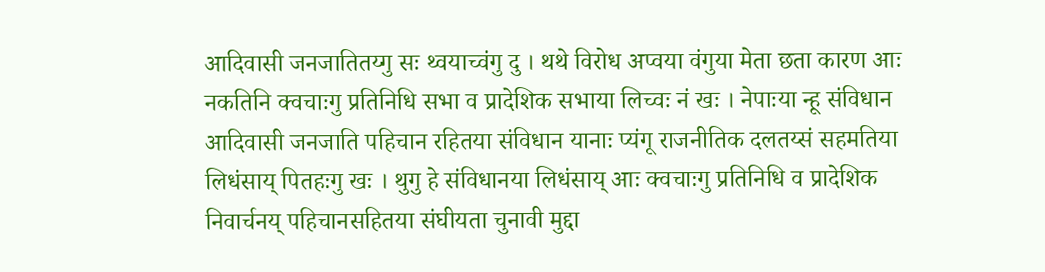आदिवासी जनजातितय्गु सः थ्वयाच्वंगु दु । थथे विरोध अप्वया वंगुया मेता छता कारण आः नकतिनि क्वचाःगु प्रतिनिधि सभा व प्रादेशिक सभाया लिच्वः नं खः । नेपाःया न्हू संविधान आदिवासी जनजाति पहिचान रहितया संविधान यानाः प्यंगू राजनीतिक दलतय्सं सहमतिया लिधंसाय् पितहःगु खः । थुगु हे संविधानया लिधंसाय् आः क्वचाःगु प्रतिनिधि व प्रादेशिक निवार्चनय् पहिचानसहितया संघीयता चुनावी मुद्दा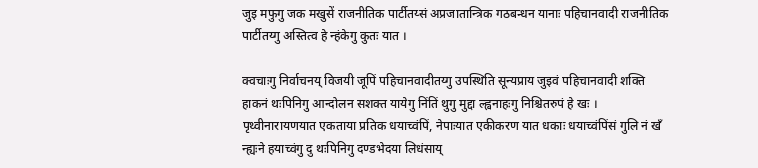जुइ मफुगु जक मखुसें राजनीतिक पार्टीतय्सं अप्रजातान्त्रिक गठबन्धन यानाः पहिचानवादी राजनीतिक पार्टीतय्गु अस्तित्व हे न्हंकेगु कुतः यात ।

क्वचाःगु निर्वाचनय् विजयी जूपिं पहिचानवादीतय्गु उपस्थिति सून्यप्राय जुइवं पहिचानवादी शक्ति हाकनं थःपिनिगु आन्दोलन सशक्त यायेगु निंतिं थुगु मुद्दा ल्ह्वनाहःगु निश्चितरुपं हे खः । पृथ्वीनारायणयात एकताया प्रतिक धयाच्वंपिं, नेपाःयात एकीकरण यात धकाः धयाच्वंपिंसं गुलि नं खँ न्ह्यःने हयाच्वंगु दु थःपिनिगु दण्डभेदया लिधंसाय्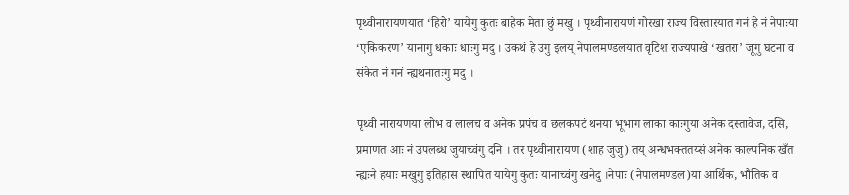पृथ्वीनारायणयात ‘हिरो’ यायेगु कुतः बाहेक मेता छुं मखु । पृथ्वीनारायणं गोरखा राज्य विस्तारयात गनं हे नं नेपाःया ‘एकिकरण’ यानागु धकाः धाःगु मदु । उकथं हे उगु इलय् नेपालमण्डलयात वृटिश राज्यपाखे ‘खतरा’ जूगु घटना व संकेत नं गनं न्ह्यथनातःगु मदु ।

पृथ्वी नारायणया लोभ व लालच व अनेक प्रपंच व छलकपटं थनया भूभाग लाका काःगुया अनेक दस्तावेज, दसि, प्रमाणत आः नं उपलब्ध जुयाच्वंगु दनि । तर पृथ्वीनारायण (शाह जुजु) तय् अन्धभक्ततय्सं अनेक काल्पनिक खँत न्ह्यःने हयाः मखुगु इतिहास स्थापित यायेगु कुतः यानाच्वंगु खनेदु ।नेपाः (नेपालमण्डल)या आर्थिक, भौतिक व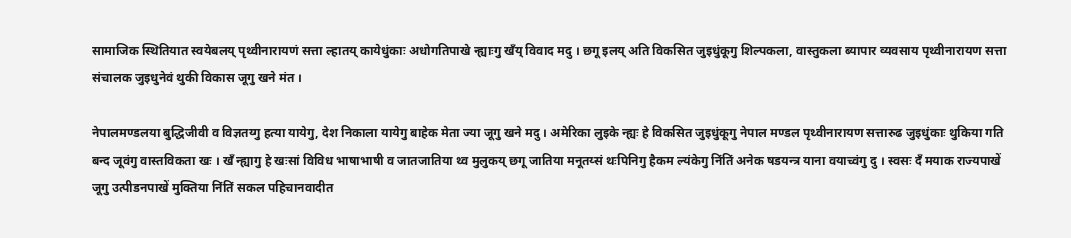सामाजिक स्थितियात स्वयेबलय् पृथ्वीनारायणं सत्ता ल्हातय् कायेधुंकाः अधोगतिपाखे न्ह्याःगु खँय् विवाद मदु । छगू इलय् अति विकसित जुइधुंकूगु शिल्पकला, वास्तुकला ब्यापार व्यवसाय पृथ्वीनारायण सत्ता संचालक जुइधुनेवं थुकी विकास जूगु खने मंत ।

नेपालमण्डलया बुद्धिजीवी व विज्ञतय्गु हत्या यायेगु, देश निकाला यायेगु बाहेक मेता ज्या जूगु खने मदु । अमेरिका लुइके न्ह्यः हे विकसित जुइधुंकूगु नेपाल मण्डल पृथ्वीनारायण सत्तारुढ जुइधुंकाः थुकिया गति बन्द जूवंगु वास्तविकता खः । खँ न्ह्यागु हे खःसां विविध भाषाभाषी व जातजातिया थ्व मुलुकय् छगू जातिया मनूतय्सं थःपिनिगु हैकम ल्यंकेगु निंतिं अनेक षडयन्त्र याना वयाच्वंगु दु । स्वसः दँ मयाक राज्यपाखें जूगु उत्पीडनपाखें मुक्तिया निंतिं सकल पहिचानवादीत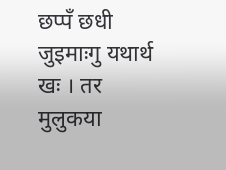छप्पँ छधी जुइमाःगु यथार्थ खः । तर मुलुकया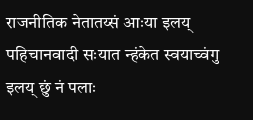राजनीतिक नेतातय्सं आःया इलय् पहिचानवादी सःयात न्हंकेत स्वयाच्वंगु इलय् छुं नं पलाः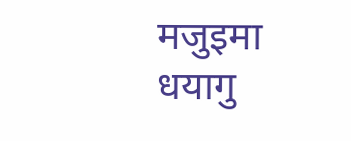मजुइमा धयागु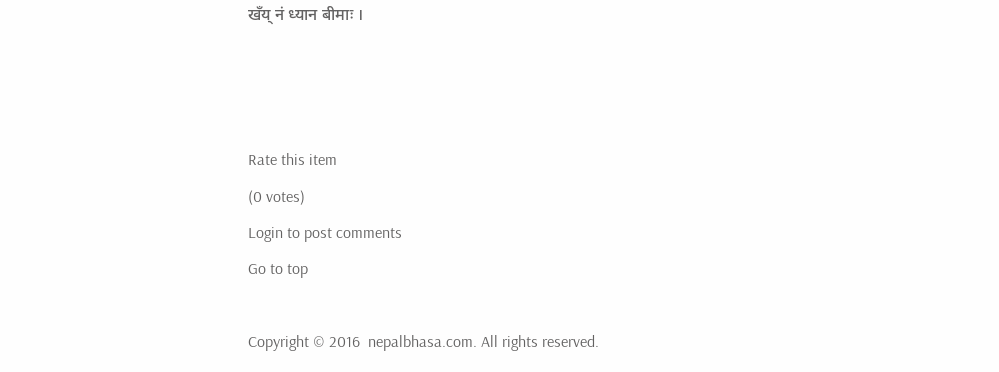खँय् नं ध्यान बीमाः ।



Rate this item
(0 votes)
Login to post comments
Go to top

Copyright © 2016  nepalbhasa.com. All rights reserved.